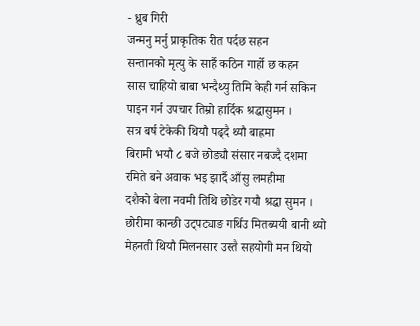- ध्रुब गिरी
जन्मनु मर्नु प्राकृतिक रीत पर्दछ सहन
सन्तानको मृत्यु के सार्है कठिन गार्हो छ कहन
सास चाहियो बाबा भन्दैथ्यु तिमि केही गर्न सकिन
पाइन गर्न उपचार तिम्रो हार्दिक श्रद्धासुमन ।
सत्र बर्ष टेकेकी थियौ पढ्दै थ्यौ बाह्रमा
बिरामी भयौ ८ बजे छोड्यौ संसार नबज्दै दशमा
रमिते बने अवाक भइ झार्दै आँसु लमहीमा
दशैको बेला नवमी तिथि छोडेर गयौ श्रद्धा सुमन ।
छोरीमा कान्छी उट्पट्याङ गर्थिउ मितब्ययी बानी थ्यो
मेहनती थियौ मिलनसार उस्तै सहयोगी मन थियो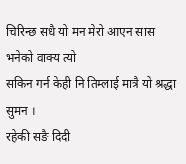चिरिन्छ सधै यो मन मेरो आएन सास भनेको वाक्य त्यो
सकिन गर्न केही नि तिम्लाई मात्रै यो श्रद्धा सुमन ।
रहेकी सङै दिदी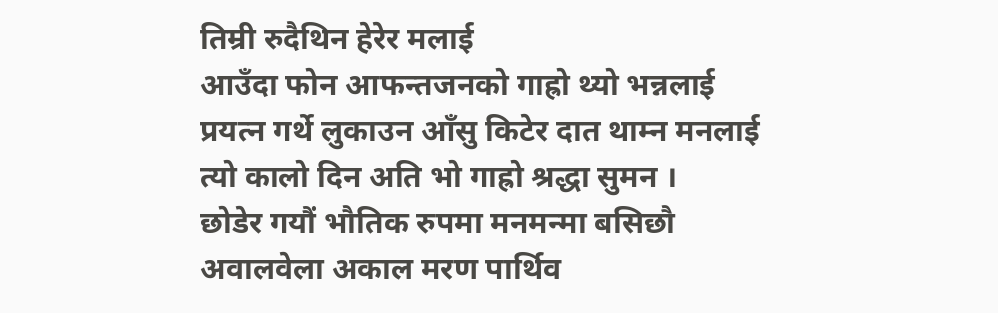तिम्री रुदैथिन हेरेर मलाई
आउँदा फोन आफन्तजनको गाह्रो थ्यो भन्नलाई
प्रयत्न गर्थे लुकाउन आँसु किटेर दात थाम्न मनलाई
त्यो कालो दिन अति भो गाह्रो श्रद्धा सुमन ।
छोडेर गयौं भौतिक रुपमा मनमन्मा बसिछौ
अवालवेला अकाल मरण पार्थिव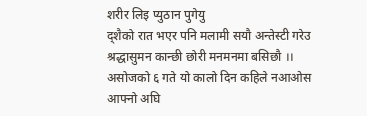शरीर लिइ प्युठान पुगेयु
द्शैको रात भएर पनि मलामी सयौ अन्तेस्टी गरेउ
श्रद्धासुमन कान्छी छोरी मनमनमा बसिछौ ।।
असोजको ६ गते यो कालो दिन कहिले नआओस
आफ्नो अघि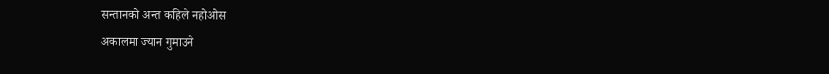सन्तानको अन्त कहिले नहोओस
अकालमा ज्यान गुमाउने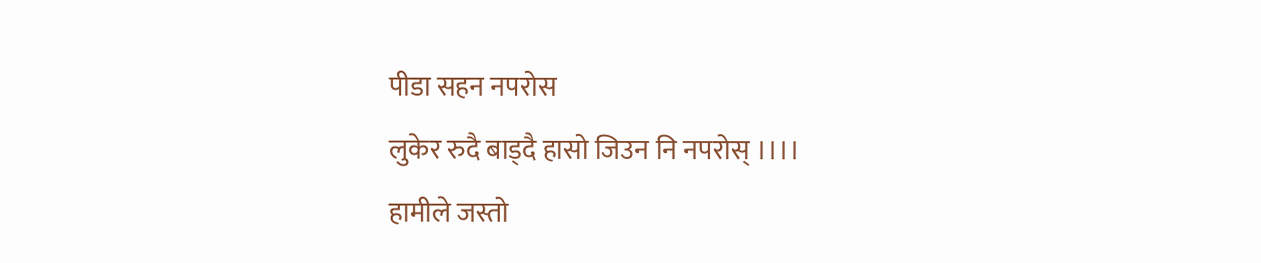पीडा सहन नपरोस
लुकेर रुदै बाड्दै हासो जिउन नि नपरोस् ।।।।
हामीले जस्तो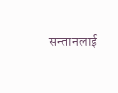सन्तानलाई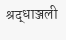श्रद्धाञ्जली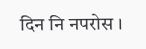दिन नि नपरोस ।